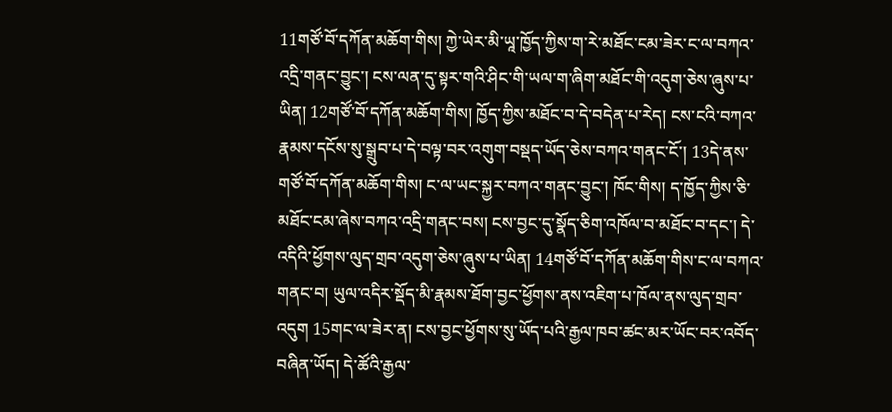11གཙོ་བོ་དཀོན་མཆོག་གིས། ཀྱེ་ཡེར་མི་ཡཱ་ཁྱོད་ཀྱིས་ག་རེ་མཐོང་ངམ་ཟེར་ང་ལ་བཀའ་འདྲི་གནང་བྱུང་། ངས་ལན་དུ་སྟར་གའི་ཤིང་གི་ཡལ་ག་ཞིག་མཐོང་གི་འདུག་ཅེས་ཞུས་པ་ཡིན། 12གཙོ་བོ་དཀོན་མཆོག་གིས། ཁྱོད་ཀྱིས་མཐོང་བ་དེ་བདེན་པ་རེད། ངས་ངའི་བཀའ་རྣམས་དངོས་སུ་སྒྲུབ་པ་དེ་བལྟ་བར་འགུག་བསྡད་ཡོད་ཅེས་བཀའ་གནང་ངོ་། 13དེ་ནས་གཙོ་བོ་དཀོན་མཆོག་གིས། ང་ལ་ཡང་སྐྱར་བཀའ་གནང་བྱུང་། ཁོང་གིས། ད་ཁྱོད་ཀྱིས་ཅི་མཐོང་ངམ་ཞེས་བཀའ་འདྲི་གནང་བས། ངས་བྱང་དུ་སྣོད་ཅིག་འཁོལ་བ་མཐོང་བ་དང་། དེ་འདིའི་ཕྱོགས་ལུད་གྲབ་འདུག་ཅེས་ཞུས་པ་ཡིན། 14གཙོ་བོ་དཀོན་མཆོག་གིས་ང་ལ་བཀའ་གནང་བ། ཡུལ་འདིར་སྡོད་མི་རྣམས་ཐོག་བྱང་ཕྱོགས་ནས་འཇིག་པ་ཁོལ་ནས་ལུད་གྲབ་འདུག 15གང་ལ་ཟེར་ན། ངས་བྱང་ཕྱོགས་སུ་ཡོད་པའི་རྒྱལ་ཁབ་ཚང་མར་ཡོང་བར་འབོད་བཞིན་ཡོད། དེ་ཚོའི་རྒྱལ་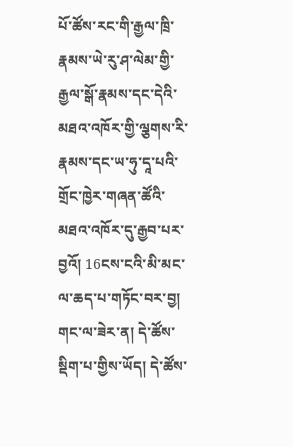པོ་ཚོས་རང་གི་རྒྱལ་ཁྲི་རྣམས་ཡེ་རུ་ཤ་ལེམ་གྱི་རྒྱལ་སྒོ་རྣམས་དང་དེའི་མཐའ་འཁོར་གྱི་ལྕགས་རི་རྣམས་དང་ཡ་ཧུ་དཱ་པའི་གྲོང་ཁྱེར་གཞན་ཚོའི་མཐའ་འཁོར་དུ་རྒྱབ་པར་བྱའོ། 16ངས་ངའི་མི་མང་ལ་ཆད་པ་གཏོང་བར་བྱ། གང་ལ་ཟེར་ན། དེ་ཚོས་སྡིག་པ་གྱིས་ཡོད། དེ་ཚོས་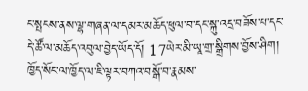ང་སྤངས་ནས་ལྷ་གཞན་ལ་དམར་མཆོད་ཕུལ་བ་དང་སྐུ་འདྲ་བཟོས་པ་དང་དེ་ཚོ་ལ་མཆོད་འབུལ་བྱེད་ཡོད་དོ། 17ཡེར་མི་ཡཱ་གྲ་སྒྲིགས་བྱོས་ཤིག། ཁྱོད་སོང་ལ་ཁྱོད་ལ་ཇི་ལྟར་བཀའ་བསྒོ་བ་རྣམས་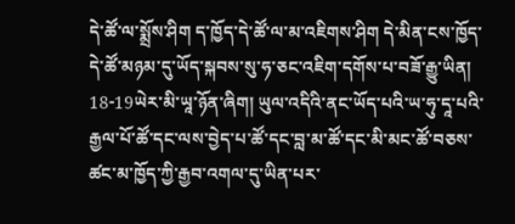དེ་ཚོ་ལ་སྨྲོས་ཤིག ད་ཁྱོད་དེ་ཚོ་ལ་མ་འཇིགས་ཤིག དེ་མིན་ངས་ཁྱོད་དེ་ཚོ་མཉམ་དུ་ཡོད་སྐབས་སུ་ཧ་ཅང་འཇིག་དགོས་པ་བཟོ་རྒྱུ་ཡིན། 18-19ཡེར་མི་ཡཱ་ཉོན་ཞིག། ཡུལ་འདིའི་ནང་ཡོད་པའི་ཡ་ཧུ་དཱ་པའི་རྒྱལ་པོ་ཚོ་དང་ལས་བྱེད་པ་ཚོ་དང་བླ་མ་ཚོ་དང་མི་མང་ཚོ་བཅས་ཚང་མ་ཁྱོད་ཀྱི་རྒྱབ་འགལ་དུ་ཡིན་པར་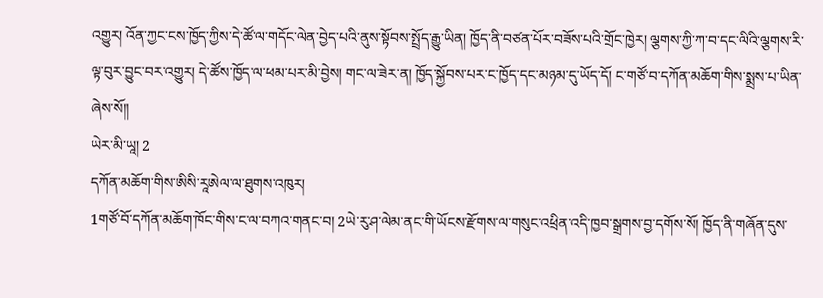འགྱུར། འོན་ཀྱང་ངས་ཁྱོད་ཀྱིས་དེ་ཚོ་ལ་གདོང་ལེན་བྱེད་པའི་ནུས་སྟོབས་སྤྲོད་རྒྱུ་ཡིན། ཁྱོད་ནི་བཙན་པོར་བཟོས་པའི་གྲོང་ཁྱེར། ལྕགས་ཀྱི་ཀ་བ་དང་ལིའི་ལྕགས་རི་ལྟ་བུར་བྱུང་བར་འགྱུར། དེ་ཚོས་ཁྱོད་ལ་ཕམ་པར་མི་བྱེས། གང་ལ་ཟེར་ན། ཁྱོད་སྐྱོབས་པར་ང་ཁྱོད་དང་མཉམ་དུ་ཡོད་དོ། ང་གཙོ་བ་དཀོན་མཆོག་གིས་སྨྲས་པ་ཡིན་ཞེས་སོ༎
ཡེར་མི་ཡཱ། 2
དཀོན་མཆོག་གིས་ཨིསི་རཱཨེལ་ལ་ཐུགས་འཁུར།
1གཙོ་བོ་དཀོན་མཆོག་ཁོང་གིས་ང་ལ་བཀའ་གནང་བ། 2ཡེ་རུ་ཤ་ལེམ་ནང་གི་ཡོངས་རྫོགས་ལ་གསུང་འཕྲིན་འདི་ཁྱབ་སྒྲགས་བྱ་དགོས་སོ། ཁྱོད་ནི་གཞོན་དུས་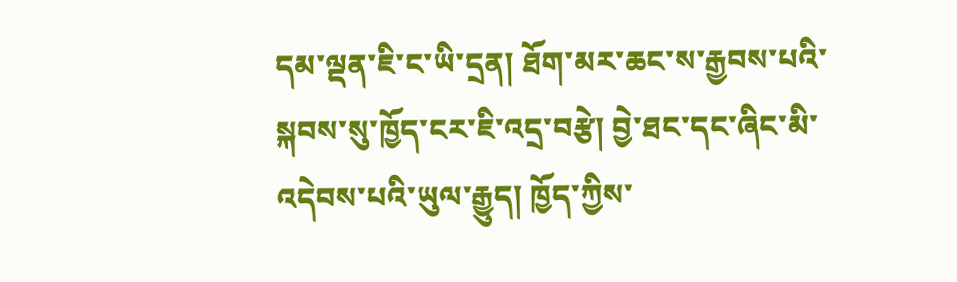དམ་ལྡན་ཇི་ང་ཡི་དྲན། ཐོག་མར་ཆང་ས་རྒྱབས་པའི་སྐབས་སུ་ཁྱོད་ངར་ཇི་འདྲ་བརྩེ། བྱེ་ཐང་དང་ཞིང་མི་འདེབས་པའི་ཡུལ་རྒྱུད། ཁྱོད་ཀྱིས་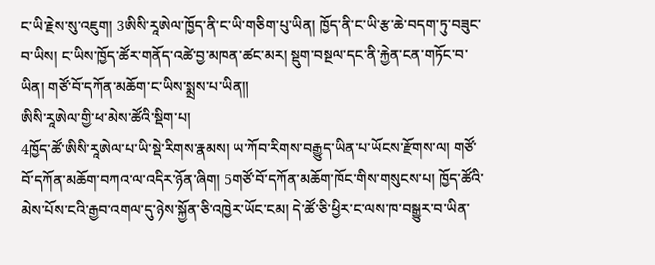ང་ཡི་རྗེས་སུ་འཇུག། 3ཨིསི་རཱཨེལ་ཁྱོད་ནི་ང་ཡི་གཅིག་པུ་ཡིན། ཁྱོད་ནི་ང་ཡི་རྩ་ཆེ་བདག་ཏུ་བཟུང་བ་ཡིས། ང་ཡིས་ཁྱོད་ཚོར་གནོད་འཚེ་བྱ་མཁན་ཚང་མར། སྡུག་བསྔལ་དང་ནི་རྐྱེན་ངན་གཏོང་བ་ཡིན། གཙོ་བོ་དཀོན་མཆོག་ང་ཡིས་སྨྲས་པ་ཡིན༎
ཨིསི་རཱཨེལ་གྱི་ཕ་མེས་ཚོའི་སྡིག་པ།
4ཁྱོད་ཚོ་ཨིསི་རཱཨེལ་པ་ཡི་སྡེ་རིགས་རྣམས། ཡ་ཀོབ་རིགས་བརྒྱུད་ཡིན་པ་ཡོངས་རྫོགས་ལ། གཙོ་བོ་དཀོན་མཆོག་བཀའ་ལ་འདིར་ཉོན་ཞིག། 5གཙོ་བོ་དཀོན་མཆོག་ཁོང་གིས་གསུངས་པ། ཁྱོད་ཚོའི་མེས་པོས་ངའི་རྒྱབ་འགལ་དུ་ཉེས་སྐྱོན་ཅི་འཁྱེར་ཡོང་ངམ། དེ་ཚོ་ཅི་ཕྱིར་ང་ལས་ཁ་བསྒྱུར་བ་ཡིན་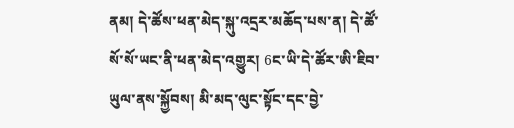ནམ། དེ་ཚོས་ཕན་མེད་སྐུ་འདྲར་མཆོད་པས་ན། དེ་ཚོ་སོ་སོ་ཡང་ནི་ཕན་མེད་འགྱུར། 6ང་ཡི་དེ་ཚོར་ཨི་ཇིབ་ཡུལ་ནས་སྐྱོབས། མི་མད་ལུང་སྟོང་དང་བྱེ་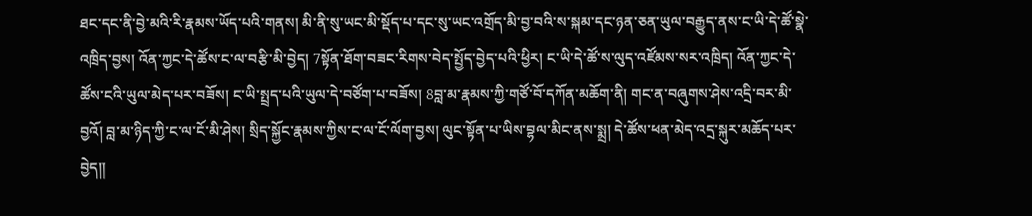ཐང་དང་ནི་བྱེ་མའི་རི་རྣམས་ཡོད་པའི་གནས། མི་ནི་སུ་ཡང་མི་སྡོད་པ་དང་སུ་ཡང་འགྲོད་མི་བྱ་བའི་ས་སྐམ་དང་ཉན་ཅན་ཡུལ་བརྒྱུད་ནས་ང་ཡི་དེ་ཚོ་སྣེ་འཁྲིད་བྱས། འོན་ཀྱང་དེ་ཚོས་ང་ལ་བརྩི་མི་བྱེད། 7སྟོན་ཐོག་བཟང་རིགས་བེད་སྤྱོད་བྱེད་པའི་ཕྱིར། ང་ཡི་དེ་ཚོ་ས་ལུད་འཛོམས་སར་འཁྲིད། འོན་ཀྱང་དེ་ཚོས་ངའི་ཡུལ་མེད་པར་བཟོས། ང་ཡི་སྤྲད་པའི་ཡུལ་དེ་བཙོག་པ་བཟོས། 8བླ་མ་རྣམས་ཀྱི་གཙོ་བོ་དཀོན་མཆོག་ནི། གང་ན་བཞུགས་ཤེས་འདྲི་བར་མི་བྱའོ། བླ་མ་ཉིད་ཀྱི་ང་ལ་ངོ་མི་ཤེས། སྲིད་སྐྱོང་རྣམས་ཀྱིས་ང་ལ་ངོ་ལོག་བྱས། ལུང་སྟོན་པ་ཡིས་བྷལ་མིང་ནས་སྨྲ། དེ་ཚོས་ཕན་མེད་འདྲ་སྐུར་མཆོད་པར་བྱེད༎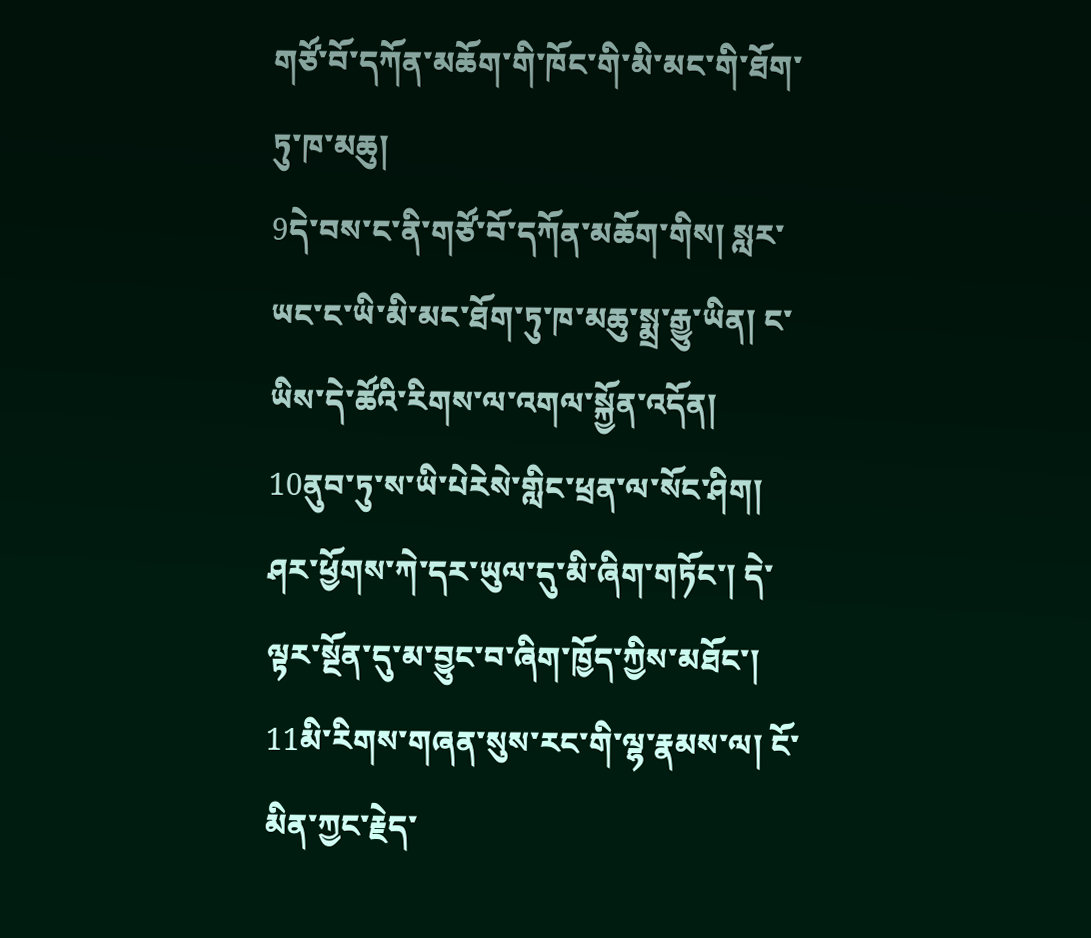གཙོ་བོ་དཀོན་མཆོག་གི་ཁོང་གི་མི་མང་གི་ཐོག་ཏུ་ཁ་མཆུ།
9དེ་བས་ང་ནི་གཙོ་བོ་དཀོན་མཆོག་གིས། སླར་ཡང་ང་ཡི་མི་མང་ཐོག་ཏུ་ཁ་མཆུ་སྨྲ་རྒྱུ་ཡིན། ང་ཡིས་དེ་ཚོའི་རིགས་ལ་འགལ་སྐྱོན་འདོན། 10ནུབ་ཏུ་ས་ཡི་པེརེསེ་གླིང་ཕྲན་ལ་སོང་ཤིག། ཤར་ཕྱོགས་ཀེ་དར་ཡུལ་དུ་མི་ཞིག་གཏོང་། དེ་ལྟར་སྔོན་དུ་མ་བྱུང་བ་ཞིག་ཁྱོད་ཀྱིས་མཐོང་། 11མི་རིགས་གཞན་སུས་རང་གི་ལྷ་རྣམས་ལ། ངོ་མིན་ཀྱང་རྗེད་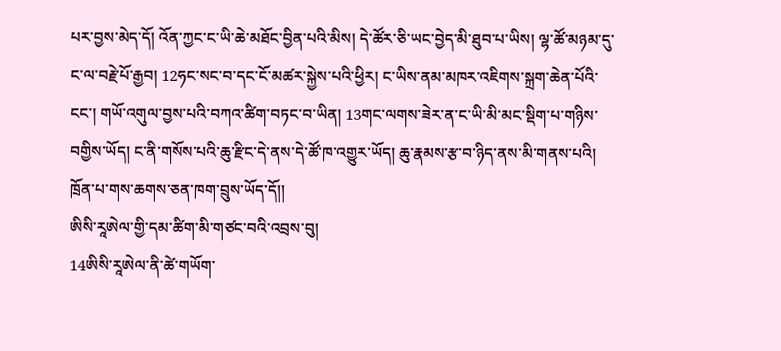པར་བྱས་མེད་དོ། འོན་ཀྱང་ང་ཡི་ཆེ་མཐོང་བྱིན་པའི་མིས། དེ་ཚོར་ཅི་ཡང་བྱེད་མི་ཐུབ་པ་ཡིས། ལྷ་ཚོ་མཉམ་དུ་ང་ལ་བརྗེ་པོ་རྒྱབ། 12ཧང་སང་བ་དང་ངོ་མཚར་སྐྱེས་པའི་ཕྱིར། ང་ཡིས་ནམ་མཁར་འཇིགས་སྐྲག་ཆེན་པོའི་ངང་། གཡོ་འགུལ་བྱས་པའི་བཀའ་ཚིག་བཏང་བ་ཡིན། 13གང་ལགས་ཟེར་ན་ང་ཡི་མི་མང་སྡིག་པ་གཉིས་བགྱིས་ཡོད། ང་ནི་གསོས་པའི་ཆུ་རྫིང་དེ་ནས་དེ་ཚོ་ཁ་འགྱུར་ཡོད། ཆུ་རྣམས་རྩ་བ་ཉིད་ནས་མི་གནས་པའི། ཁྲོན་པ་གས་ཆགས་ཅན་ཁག་བྲུས་ཡོད་དོ།།
ཨིསི་རཱཨེལ་གྱི་དམ་ཚིག་མི་གཙང་བའི་འབྲས་བུ།
14ཨིསི་རཱཨེལ་ནི་ཚེ་གཡོག་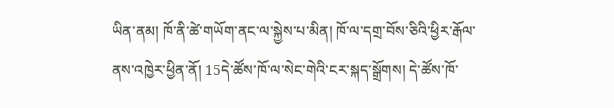ཡིན་ནམ། ཁོ་ནི་ཚེ་གཡོག་ནང་ལ་སྐྱེས་པ་མིན། ཁོ་ལ་དགྲ་བོས་ཅིའི་ཕྱིར་རྒོལ་ནས་འཁྱེར་ཕྱིན་ནོ། 15དེ་ཚོས་ཁོ་ལ་སེང་གེའི་ངར་སྐད་སྒྲོགས། དེ་ཚོས་ཁོ་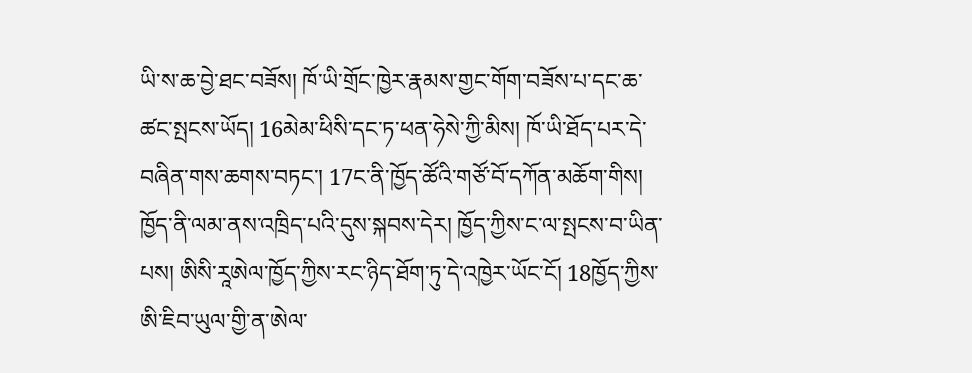ཡི་ས་ཆ་བྱེ་ཐང་བཟོས། ཁོ་ཡི་གྲོང་ཁྱེར་རྣམས་གྱང་གོག་བཟོས་པ་དང་ཆ་ཚང་སྤངས་ཡོད། 16མེམ་ཕིསི་དང་ཏ་ཕན་ཧེསེ་ཀྱི་མིས། ཁོ་ཡི་ཐོད་པར་དེ་བཞིན་གས་ཆགས་བཏང་། 17ང་ནི་ཁྱོད་ཚོའི་གཙོ་བོ་དཀོན་མཆོག་གིས། ཁྱོད་ནི་ལམ་ནས་འཁྲིད་པའི་དུས་སྐབས་དེར། ཁྱོད་ཀྱིས་ང་ལ་སྤངས་བ་ཡིན་པས། ཨིསི་རཱཨེལ་ཁྱོད་ཀྱིས་རང་ཉིད་ཐོག་ཏུ་དེ་འཁྱེར་ཡོང་ངོ། 18ཁྱོད་ཀྱིས་ཨི་ཇིབ་ཡུལ་གྱི་ན་ཨེལ་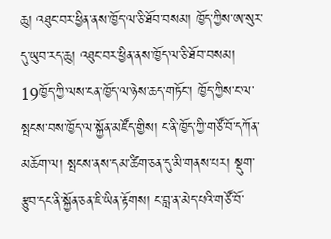ཆུ། འཐུང་བར་ཕྱིན་ནས་ཁྱོད་ལ་ཅི་ཐོབ་བསམ། ཁྱོད་ཀྱིས་ཨ་སུར་དུ་ཡུབ་རད་ཆུ། འཐུང་བར་ཕྱིན་ནས་ཁྱོད་ལ་ཅི་ཐོབ་བསམ། 19ཁྱོད་ཀྱི་ལས་ངན་ཁྱོད་ལ་ཉེས་ཆད་གཏོང་། ཁྱོད་ཀྱིས་ང་ལ་སྤངས་བས་ཁྱོད་ལ་སྐྱོན་མཛོད་གྱིས། ང་ནི་ཁྱོད་ཀྱི་གཙོ་བོ་དཀོན་མཆོག་ལ། སྤངས་ནས་དམ་ཚིག་ཅན་དུ་མི་གནས་པར། སྡུག་རྩུབ་དང་ནི་སྐྱོན་ཅན་ཇི་ཡིན་རྟོགས། ང་བླ་ན་མེད་པའི་གཙོ་བོ་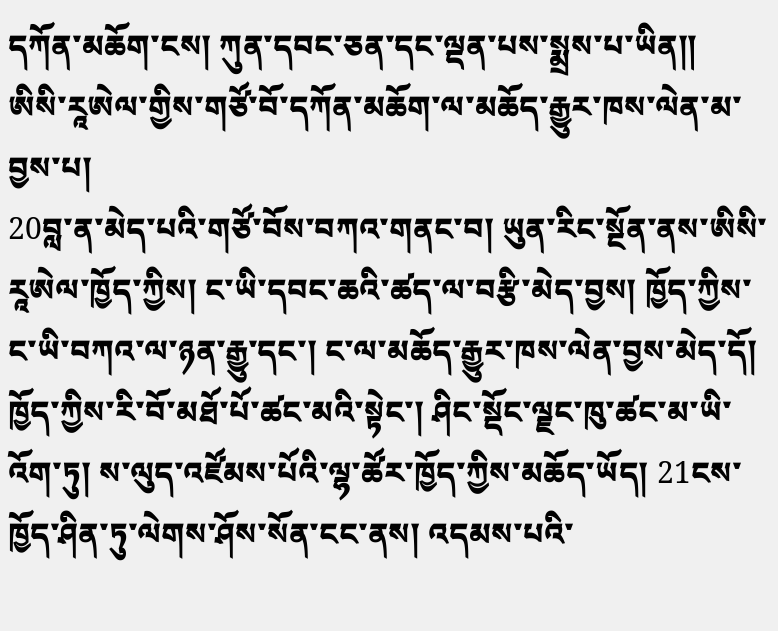དཀོན་མཆོག་ངས། ཀུན་དབང་ཅན་དང་ལྡན་པས་སྨྲས་པ་ཡིན༎
ཨིསི་རཱཨེལ་གྱིས་གཙོ་བོ་དཀོན་མཆོག་ལ་མཆོད་རྒྱུར་ཁས་ལེན་མ་བྱས་པ།
20བླ་ན་མེད་པའི་གཙོ་བོས་བཀའ་གནང་བ། ཡུན་རིང་སྔོན་ནས་ཨིསི་རཱཨེལ་ཁྱོད་ཀྱིས། ང་ཡི་དབང་ཆའི་ཚད་ལ་བརྩི་མེད་བྱས། ཁྱོད་ཀྱིས་ང་ཡི་བཀའ་ལ་ཉན་རྒྱུ་དང་། ང་ལ་མཆོད་རྒྱུར་ཁས་ལེན་བྱས་མེད་དོ། ཁྱོད་ཀྱིས་རི་བོ་མཐོ་པོ་ཚང་མའི་སྟེང་། ཤིང་སྡོང་ལྗང་ཁུ་ཚང་མ་ཡི་འོག་ཏུ། ས་ལུད་འཛོམས་པོའི་ལྷ་ཚོར་ཁྱོད་ཀྱིས་མཆོད་ཡོད། 21ངས་ཁྱོད་ཤིན་ཏུ་ལེགས་ཤོས་སོན་ངང་ནས། འདམས་པའི་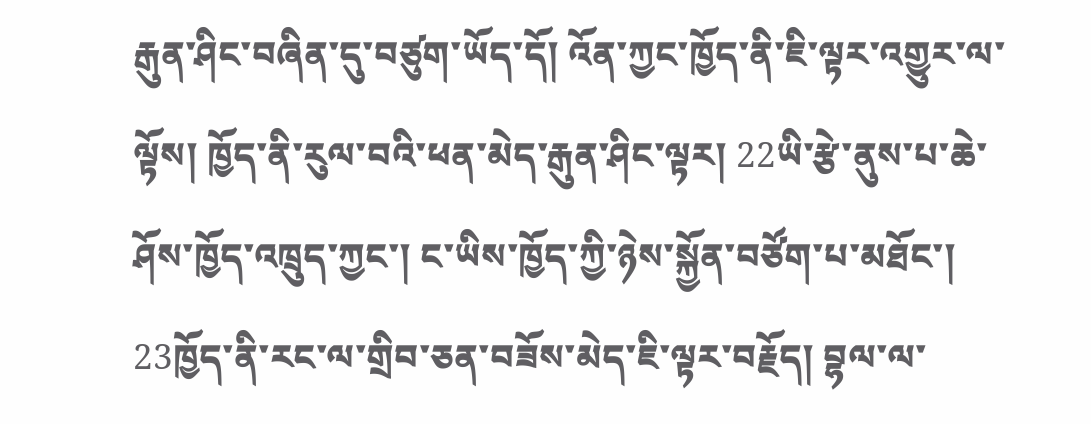རྒུན་ཤིང་བཞིན་དུ་བཙུག་ཡོད་དོ། འོན་ཀྱང་ཁྱོད་ནི་ཇི་ལྟར་འགྱུར་ལ་ལྟོས། ཁྱོད་ནི་རུལ་བའི་ཕན་མེད་རྒུན་ཤིང་ལྟར། 22ཡི་རྩེ་ནུས་པ་ཆེ་ཤོས་ཁྱོད་འཁྲུད་ཀྱང་། ང་ཡིས་ཁྱོད་ཀྱི་ཉེས་སྐྱོན་བཙོག་པ་མཐོང་། 23ཁྱོད་ནི་རང་ལ་གྲིབ་ཅན་བཟོས་མེད་ཇི་ལྟར་བརྗོད། བྷལ་ལ་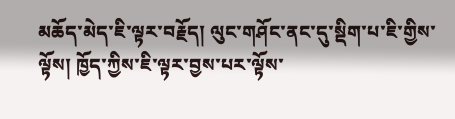མཆོད་མེད་ཇི་ལྟར་བརྗོད། ལུང་གཤོང་ནང་དུ་སྡིག་པ་ཇི་གྱིས་ལྟོས། ཁྱོད་ཀྱིས་ཇི་ལྟར་བྱས་པར་ལྟོས་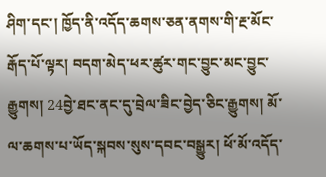ཤིག་དང་། ཁྱོད་ནི་འདོད་ཆགས་ཅན་ནགས་གི་རྔ་མོང་རྒོད་པོ་ལྟར། བདག་མེད་ཕར་ཚུར་གང་བྱུང་མང་བྱུང་རྒྱུགས། 24བྱེ་ཐང་ནང་དུ་བྲེལ་ཟིང་བྱེད་ཅིང་རྒྱུགས། མོ་ལ་ཆགས་པ་ཡོད་སྐབས་སུས་དབང་བསྒྱུར། ཕོ་མོ་འདོད་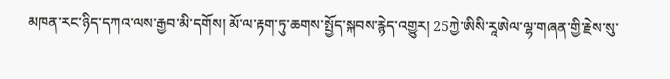མཁན་རང་ཉིད་དཀའ་ལས་རྒྱབ་མི་དགོས། མོ་ལ་རྟག་ཏུ་ཆགས་སྤྱོད་སྐབས་རྙེད་འགྱུར། 25ཀྱེ་ཨིསི་རཱཨེལ་ལྷ་གཞན་གྱི་རྗེས་སུ་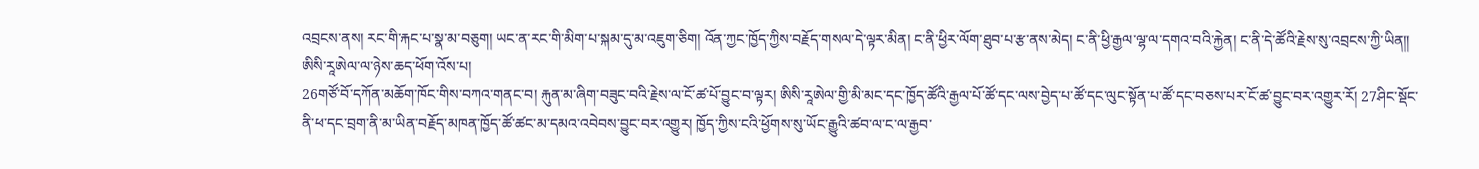འབྲངས་ནས། རང་གི་རྐང་པ་སྣ་མ་བཅུག། ཡང་ན་རང་གི་མིག་པ་སྐམ་དུ་མ་འཇུག་ཅིག། འོན་ཀྱང་ཁྱོད་ཀྱིས་བརྗོད་གསལ་དེ་ལྟར་མིན། ང་ནི་ཕྱིར་ལོག་ཐུབ་པ་རྩ་ནས་མེད། ང་ནི་ཕྱི་རྒྱལ་ལྷ་ལ་དགའ་བའི་རྐྱེན། ང་ནི་དེ་ཚོའི་རྗེས་སུ་འབྲངས་ཀྱི་ཡིན༎
ཨིསི་རཱཨེལ་ལ་ཉེས་ཆད་ཕོག་འོས་པ།
26གཙོ་བོ་དཀོན་མཆོག་ཁོང་གིས་བཀའ་གནང་བ། རྐུན་མ་ཞིག་བཟུང་བའི་རྗེས་ལ་ངོ་ཚ་པོ་བྱུང་བ་ལྟར། ཨིསི་རཱཨེལ་གྱི་མི་མང་དང་ཁྱོད་ཚོའི་རྒྱལ་པོ་ཚོ་དང་ལས་བྱེད་པ་ཚོ་དང་ལུང་སྟོན་པ་ཚོ་དང་བཅས་པར་ངོ་ཚ་བྱུང་བར་འགྱུར་རོ། 27ཤིང་སྡོང་ནི་ཕ་དང་བྲག་ནི་མ་ཡིན་བརྗོད་མཁན་ཁྱོད་ཚོ་ཚང་མ་དམའ་འབེབས་བྱུང་བར་འགྱུར། ཁྱོད་ཀྱིས་ངའི་ཕྱོགས་སུ་ཡོང་རྒྱུའི་ཚབ་ལ་ང་ལ་རྒྱབ་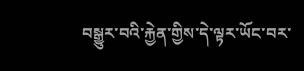བསྒྱུར་བའི་རྐྱེན་གྱིས་དེ་ལྟར་ཡོང་བར་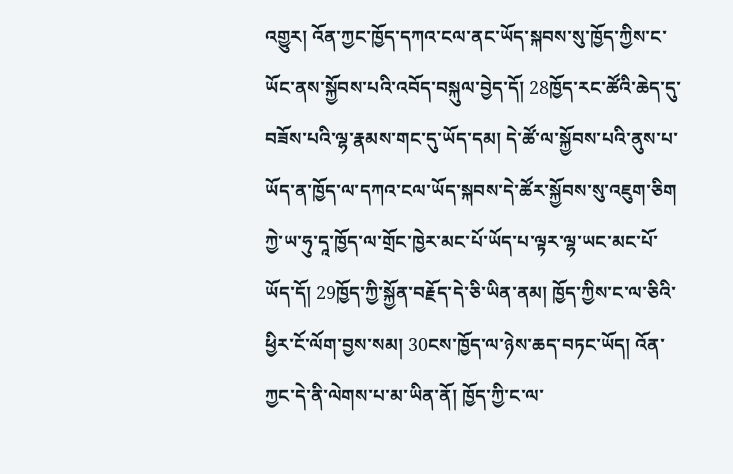འགྱུར། འོན་ཀྱང་ཁྱོད་དཀའ་ངལ་ནང་ཡོད་སྐབས་སུ་ཁྱོད་ཀྱིས་ང་ཡོང་ནས་སྐྱོབས་པའི་འབོད་བསྐུལ་བྱེད་དོ། 28ཁྱོད་རང་ཚོའི་ཆེད་དུ་བཟོས་པའི་ལྷ་རྣམས་གང་དུ་ཡོད་དམ། དེ་ཚོ་ལ་སྐྱོབས་པའི་ནུས་པ་ཡོད་ན་ཁྱོད་ལ་དཀའ་ངལ་ཡོད་སྐབས་དེ་ཚོར་སྐྱོབས་སུ་འཇུག་ཅིག ཀྱེ་ཡ་ཧུ་དཱ་ཁྱོད་ལ་གྲོང་ཁྱེར་མང་པོ་ཡོད་པ་ལྟར་ལྷ་ཡང་མང་པོ་ཡོད་དོ། 29ཁྱོད་ཀྱི་སྐྱོན་བརྗོད་དེ་ཅི་ཡིན་ནམ། ཁྱོད་ཀྱིས་ང་ལ་ཅིའི་ཕྱིར་ངོ་ལོག་བྱས་སམ། 30ངས་ཁྱོད་ལ་ཉེས་ཆད་བཏང་ཡོད། འོན་ཀྱང་དེ་ནི་ལེགས་པ་མ་ཡིན་ནོ། ཁྱོད་ཀྱི་ང་ལ་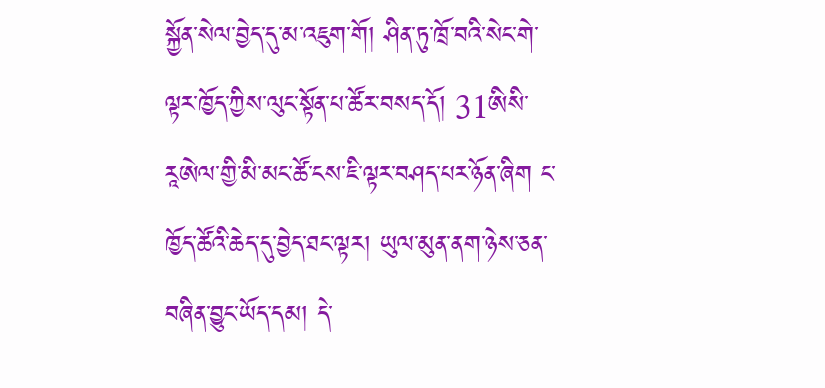སྐྱོན་སེལ་བྱེད་དུ་མ་འཇུག་གོ། ཤིན་ཏུ་ཁྲོ་བའི་སེང་གེ་ལྟར་ཁྱོད་ཀྱིས་ལུང་སྟོན་པ་ཚོར་བསད་དོ། 31ཨིསི་རཱཨེལ་གྱི་མི་མང་ཚོ་ངས་ཇི་ལྟར་བཤད་པར་ཉོན་ཞིག ང་ཁྱོད་ཚོའི་ཆེད་དུ་བྱེད་ཐང་ལྟར། ཡུལ་མུན་ནག་ཉེས་ཅན་བཞིན་བྱུང་ཡོད་དམ། དེ་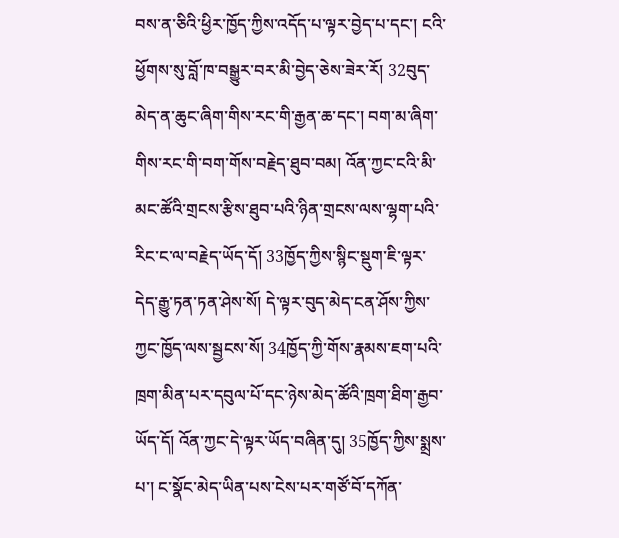བས་ན་ཅིའི་ཕྱིར་ཁྱོད་ཀྱིས་འདོད་པ་ལྟར་བྱེད་པ་དང་། ངའི་ཕྱོགས་སུ་བློ་ཁ་བསྒྱུར་བར་མི་བྱེད་ཅེས་ཟེར་རོ། 32བུད་མེད་ན་ཆུང་ཞིག་གིས་རང་གི་རྒྱན་ཆ་དང་། བག་མ་ཞིག་གིས་རང་གི་བག་གོས་བརྗེད་ཐུབ་བམ། འོན་ཀྱང་ངའི་མི་མང་ཚོའི་གྲངས་རྩིས་ཐུབ་པའི་ཉིན་གྲངས་ལས་ལྷག་པའི་རིང་ང་ལ་བརྗེད་ཡོད་དོ། 33ཁྱོད་ཀྱིས་སྙིང་སྡུག་ཇི་ལྟར་དེད་རྒྱུ་ཏན་ཏན་ཤེས་སོ། དེ་ལྟར་བུད་མེད་ངན་ཤོས་ཀྱིས་ཀྱང་ཁྱོད་ལས་སྦྱངས་སོ། 34ཁྱོད་ཀྱི་གོས་རྣམས་ཇག་པའི་ཁྲག་མིན་པར་དབུལ་པོ་དང་ཉེས་མེད་ཚོའི་ཁྲག་ཐིག་རྒྱབ་ཡོད་དོ། འོན་ཀྱང་དེ་ལྟར་ཡོད་བཞིན་དུ། 35ཁྱོད་ཀྱིས་སྨྲས་པ་། ང་སྣོང་མེད་ཡིན་པས་ངེས་པར་གཙོ་བོ་དཀོན་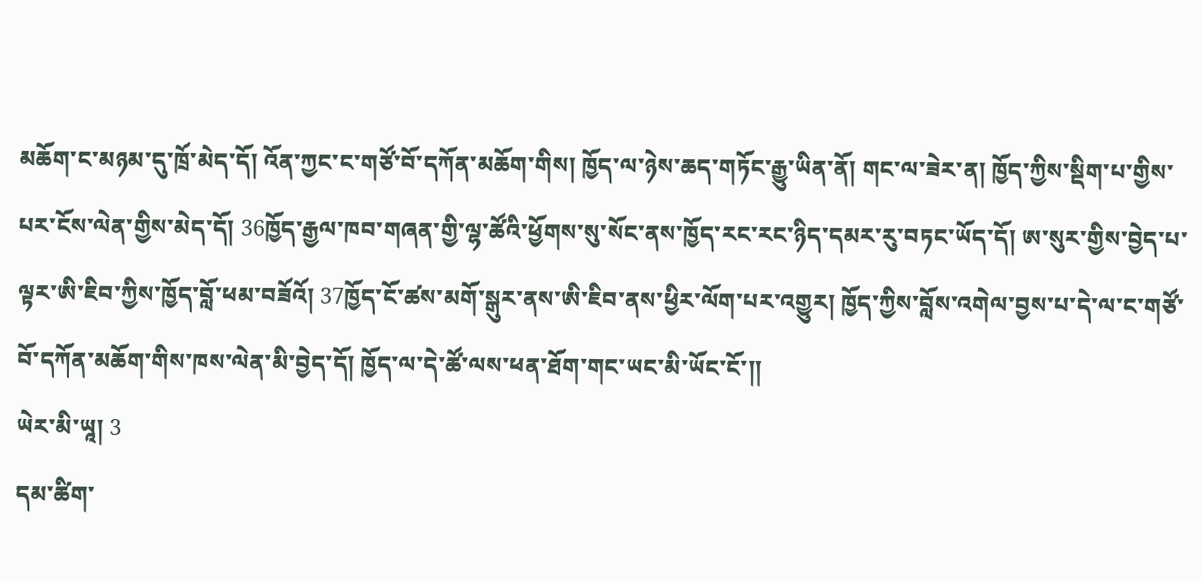མཆོག་ང་མཉམ་དུ་ཁྲོ་མེད་དོ། འོན་ཀྱང་ང་གཙོ་བོ་དཀོན་མཆོག་གིས། ཁྱོད་ལ་ཉེས་ཆད་གཏོང་རྒྱུ་ཡིན་ནོ། གང་ལ་ཟེར་ན། ཁྱོད་ཀྱིས་སྡིག་པ་གྱིས་པར་ངོས་ལེན་གྱིས་མེད་དོ། 36ཁྱོད་རྒྱལ་ཁབ་གཞན་གྱི་ལྷ་ཚོའི་ཕྱོགས་སུ་སོང་ནས་ཁྱོད་རང་རང་ཉིད་དམར་རུ་བཏང་ཡོད་དོ། ཨ་སུར་གྱིས་བྱེད་པ་ལྟར་ཨི་ཇིབ་ཀྱིས་ཁྱོད་བློ་ཕམ་བཟོའོ། 37ཁྱོད་ངོ་ཚས་མགོ་སྒུར་ནས་ཨི་ཇིབ་ནས་ཕྱིར་ལོག་པར་འགྱུར། ཁྱོད་ཀྱིས་བློས་འགེལ་བྱས་པ་དེ་ལ་ང་གཙོ་བོ་དཀོན་མཆོག་གིས་ཁས་ལེན་མི་བྱེད་དོ། ཁྱོད་ལ་དེ་ཚོ་ལས་ཕན་ཐོག་གང་ཡང་མི་ཡོང་ངོ་༎
ཡེར་མི་ཡཱ། 3
དམ་ཚིག་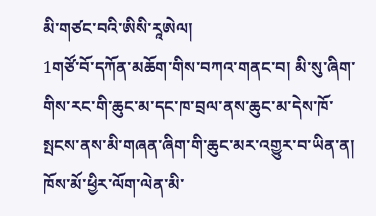མི་གཙང་བའི་ཨིསི་རཱཨེལ།
1གཙོ་བོ་དཀོན་མཆོག་གིས་བཀའ་གནང་བ། མི་སུ་ཞིག་གིས་རང་གི་ཆུང་མ་དང་ཁ་བྲལ་ནས་ཆུང་མ་དེས་ཁོ་སྤངས་ནས་མི་གཞན་ཞིག་གི་ཆུང་མར་འགྱུར་བ་ཡིན་ན། ཁོས་མོ་ཕྱིར་ལོག་ལེན་མི་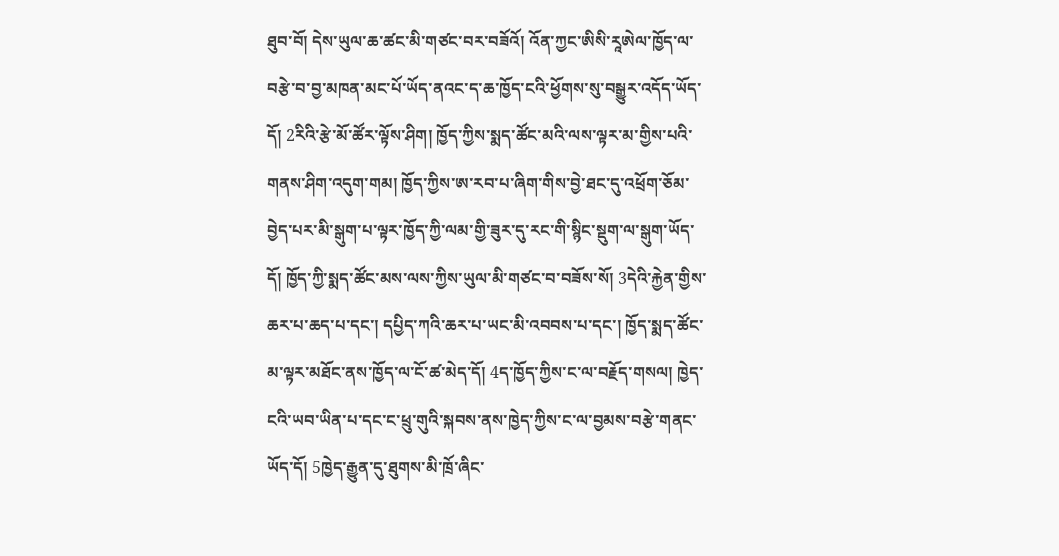ཐུབ་བོ། དེས་ཡུལ་ཆ་ཚང་མི་གཙང་བར་བཟོའོ། འོན་ཀྱང་ཨིསི་རཱཨེལ་ཁྱོད་ལ་བརྩེ་བ་བྱ་མཁན་མང་པོ་ཡོད་ནའང་ད་ཆ་ཁྱོད་ངའི་ཕྱོགས་སུ་བསྒྱུར་འདོད་ཡོད་དོ། 2རིའི་རྩེ་མོ་ཚོར་ལྟོས་ཤིག། ཁྱོད་ཀྱིས་སྨད་ཚོང་མའི་ལས་ལྟར་མ་གྱིས་པའི་གནས་ཤིག་འདུག་གམ། ཁྱོད་ཀྱིས་ཨ་རབ་པ་ཞིག་གིས་བྱེ་ཐང་དུ་འཕྲོག་ཅོམ་བྱེད་པར་མི་སྒུག་པ་ལྟར་ཁྱོད་ཀྱི་ལམ་གྱི་ཟུར་དུ་རང་གི་སྙིང་སྡུག་ལ་སྒུག་ཡོད་དོ། ཁྱོད་ཀྱི་སྨད་ཚོང་མས་ལས་ཀྱིས་ཡུལ་མི་གཙང་བ་བཟོས་སོ། 3དེའི་རྐྱེན་གྱིས་ཆར་པ་ཆད་པ་དང་། དཔྱིད་ཀའི་ཆར་པ་ཡང་མི་འབབས་པ་དང་། ཁྱོད་སྨད་ཚོང་མ་ལྟར་མཐོང་ནས་ཁྱོད་ལ་ངོ་ཚ་མེད་དོ། 4ད་ཁྱོད་ཀྱིས་ང་ལ་བརྗོད་གསལ། ཁྱེད་ངའི་ཡབ་ཡིན་པ་དང་ང་ཕྲུ་གུའི་སྐབས་ནས་ཁྱེད་ཀྱིས་ང་ལ་བྱམས་བརྩེ་གནང་ཡོད་དོ། 5ཁྱེད་རྒྱུན་དུ་ཐུགས་མི་ཁྲོ་ཞིང་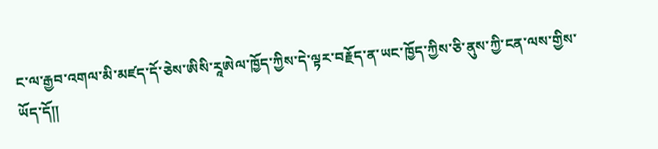ང་ལ་རྒྱབ་འགལ་མི་མཛད་དོ་ཅེས་ཨིསི་རཱཨེལ་ཁྱོད་ཀྱིས་དེ་ལྟར་བརྗོད་ན་ཡང་ཁྱོད་ཀྱིས་ཅི་ནུས་ཀྱི་ངན་ལས་གྱིས་ཡོད་དོ༎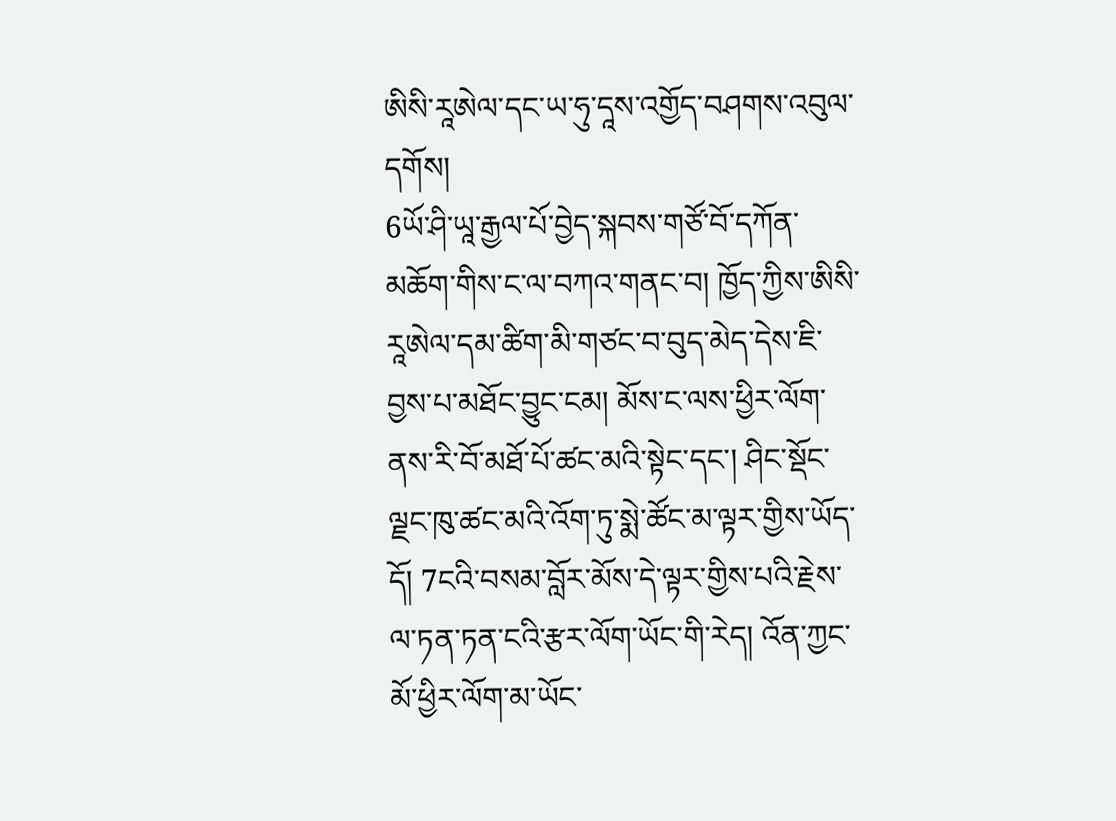ཨིསི་རཱཨེལ་དང་ཡ་ཧུ་དཱས་འགྱོད་བཤགས་འབུལ་དགོས།
6ཡོ་ཤི་ཡཱ་རྒྱལ་པོ་བྱེད་སྐབས་གཙོ་བོ་དཀོན་མཆོག་གིས་ང་ལ་བཀའ་གནང་བ། ཁྱོད་ཀྱིས་ཨིསི་རཱཨེལ་དམ་ཚིག་མི་གཙང་བ་བུད་མེད་དེས་ཇི་བྱས་པ་མཐོང་བྱུང་ངམ། མོས་ང་ལས་ཕྱིར་ལོག་ནས་རི་བོ་མཐོ་པོ་ཚང་མའི་སྟེང་དང་། ཤིང་སྡོང་ལྗང་ཁུ་ཚང་མའི་འོག་ཏུ་སྨེ་ཚོང་མ་ལྟར་གྱིས་ཡོད་དོ། 7ངའི་བསམ་བློར་མོས་དེ་ལྟར་གྱིས་པའི་རྗེས་ལ་ཏན་ཏན་ངའི་རྩར་ལོག་ཡོང་གི་རེད། འོན་ཀྱང་མོ་ཕྱིར་ལོག་མ་ཡོང་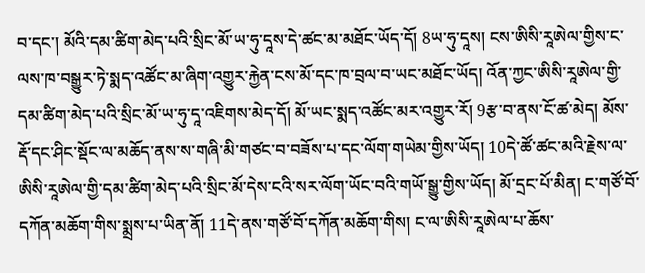བ་དང་། མོའི་དམ་ཚིག་མེད་པའི་སྲིང་མོ་ཡ་ཧུ་དཱས་དེ་ཚང་མ་མཐོང་ཡོད་དོ། 8ཡ་ཧུ་དཱས། ངས་ཨིསི་རཱཨེལ་གྱིས་ང་ལས་ཁ་བསྒྱུར་ཏེ་སྨད་འཚོང་མ་ཞིག་འགྱུར་རྐྱེན་ངས་མོ་དང་ཁ་བྲལ་བ་ཡང་མཐོང་ཡོད། འོན་ཀྱང་ཨིསི་རཱཨེལ་གྱི་དམ་ཚིག་མེད་པའི་སྲིང་མོ་ཡ་ཧུ་དཱ་འཇིགས་མེད་དོ། མོ་ཡང་སྨད་འཚོང་མར་འགྱུར་རོ། 9རྩ་བ་ནས་ངོ་ཚ་མེད། མོས་རྡོ་དང་ཤིང་སྡོང་ལ་མཆོད་ནས་ས་གཞི་མི་གཙང་བ་བཟོས་པ་དང་ལོག་གཡེམ་གྱིས་ཡོད། 10དེ་ཚོ་ཚང་མའི་རྗེས་ལ་ཨིསི་རཱཨེལ་གྱི་དམ་ཚིག་མེད་པའི་སྲིང་མོ་དེས་ངའི་སར་ལོག་ཡོང་བའི་གཡོ་སྒྱུ་གྱིས་ཡོད། མོ་དྲང་པོ་མིན། ང་གཙོ་བོ་དཀོན་མཆོག་གིས་སྨྲས་པ་ཡིན་ནོ། 11དེ་ནས་གཙོ་བོ་དཀོན་མཆོག་གིས། ང་ལ་ཨིསི་རཱཨེལ་པ་ཆོས་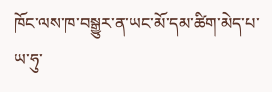ཁོང་ལས་ཁ་བསྒྱུར་ན་ཡང་མོ་དམ་ཚིག་མེད་པ་ཡ་ཧུ་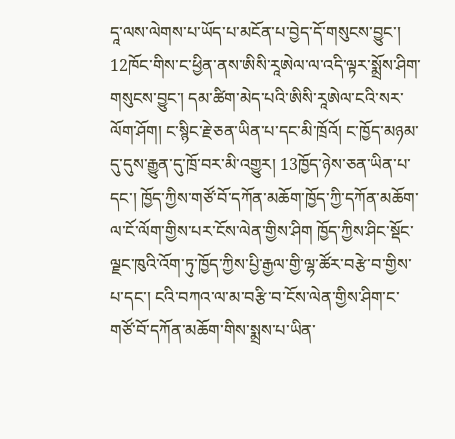དཱ་ལས་ལེགས་པ་ཡོད་པ་མངོན་པ་བྱེད་དོ་གསུངས་བྱུང་། 12ཁོང་གིས་ང་ཕྱིན་ནས་ཨིསི་རཱཨེལ་ལ་འདི་ལྟར་སྨྲོས་ཤིག་གསུངས་བྱུང་། དམ་ཚིག་མེད་པའི་ཨིསི་རཱཨེལ་ངའི་སར་ལོག་ཤོག། ང་སྙིང་རྗེ་ཅན་ཡིན་པ་དང་མི་ཁྲོའོ། ང་ཁྱོད་མཉམ་དུ་དུས་རྒྱུན་དུ་ཁྲོ་བར་མི་འགྱུར། 13ཁྱོད་ཉེས་ཅན་ཡིན་པ་དང་། ཁྱོད་ཀྱིས་གཙོ་བོ་དཀོན་མཆོག་ཁྱོད་ཀྱི་དཀོན་མཆོག་ལ་ངོ་ལོག་གྱིས་པར་ངོས་ལེན་གྱིས་ཤིག ཁྱོད་ཀྱིས་ཤིང་སྡོང་ལྗང་ཁུའི་འོག་ཏུ་ཁྱོད་ཀྱིས་པྱི་རྒྱལ་གྱི་ལྷ་ཚོར་བརྩེ་བ་གྱིས་པ་དང་། ངའི་བཀའ་ལ་མ་བརྩི་བ་ངོས་ལེན་གྱིས་ཤིག་ང་གཙོ་བོ་དཀོན་མཆོག་གིས་སྨྲས་པ་ཡིན་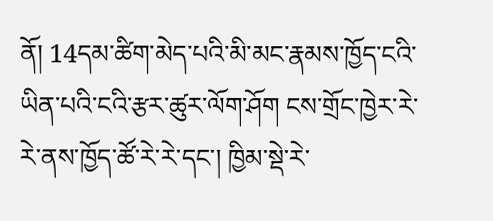ནོ། 14དམ་ཚིག་མེད་པའི་མི་མང་རྣམས་ཁྱོད་ངའི་ཡིན་པའི་ངའི་རྩར་ཚུར་ལོག་ཤོག ངས་གྲོང་ཁྱེར་རེ་རེ་ནས་ཁྱོད་ཚོ་རེ་རེ་དང་། ཁྱིམ་སྡེ་རེ་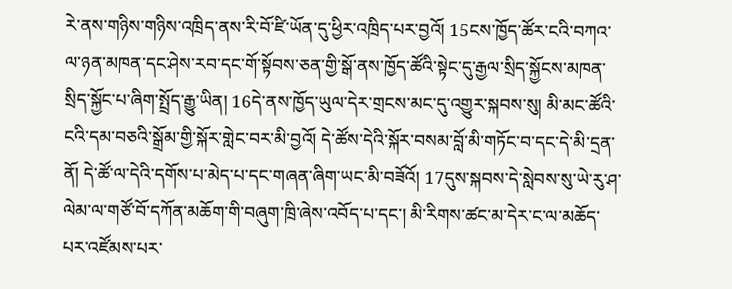རེ་ནས་གཉིས་གཉིས་འཁྲིད་ནས་རི་བོ་ཛི་ཡོན་དུ་ཕྱིར་འཁྲིད་པར་བྱའོ། 15ངས་ཁྱོད་ཚོར་ངའི་བཀའ་ལ་ཉན་མཁན་དང་ཤེས་རབ་དང་གོ་སྟོབས་ཅན་གྱི་སྒོ་ནས་ཁྱོད་ཚོའི་སྟེང་དུ་རྒྱལ་སྲིད་སྐྱོངས་མཁན་སྲིད་སྐྱོང་པ་ཞིག་སྤྲོད་རྒྱུ་ཡིན། 16དེ་ནས་ཁྱོད་ཡུལ་དེར་གྲངས་མང་དུ་འགྱུར་སྐབས་སུ། མི་མང་ཚོའི་ངའི་དམ་བཅའི་སྒྲོམ་གྱི་སྐོར་གླེང་བར་མི་བྱའོ། དེ་ཚོས་དེའི་སྐོར་བསམ་བློ་མི་གཏོང་བ་དང་དེ་མི་དྲན་ནོ། དེ་ཚོ་ལ་དེའི་དགོས་པ་མེད་པ་དང་གཞན་ཞིག་ཡང་མི་བཟོའོ། 17དུས་སྐབས་དེ་སླེབས་སུ་ཡེ་རུ་ཤ་ལེམ་ལ་གཙོ་བོ་དཀོན་མཆོག་གི་བཞུག་ཁྲི་ཞེས་འབོད་པ་དང་། མི་རིགས་ཚང་མ་དེར་ང་ལ་མཆོད་པར་འཛོམས་པར་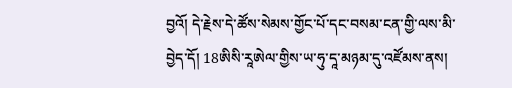བྱའོ། དེ་རྗེས་དེ་ཚོས་སེམས་གྱོང་པོ་དང་བསམ་ངན་གྱི་ལས་མི་བྱེད་དོ། 18ཨིསི་རཱཨེལ་གྱིས་ཡ་ཧུ་དཱ་མཉམ་དུ་འཛོམས་ནས།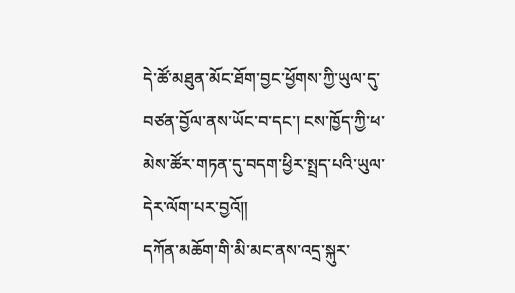དེ་ཚོ་མཐུན་མོང་ཐོག་བྱང་ཕྱོགས་ཀྱི་ཡུལ་དུ་བཙན་བྱོལ་ནས་ཡོང་བ་དང་། ངས་ཁྱོད་ཀྱི་ཕ་མེས་ཚོར་གཏན་དུ་བདག་ཕྱིར་སྤྲད་པའི་ཡུལ་དེར་ལོག་པར་བྱའོ༎
དཀོན་མཆོག་གི་མི་མང་ནས་འདྲ་སྐུར་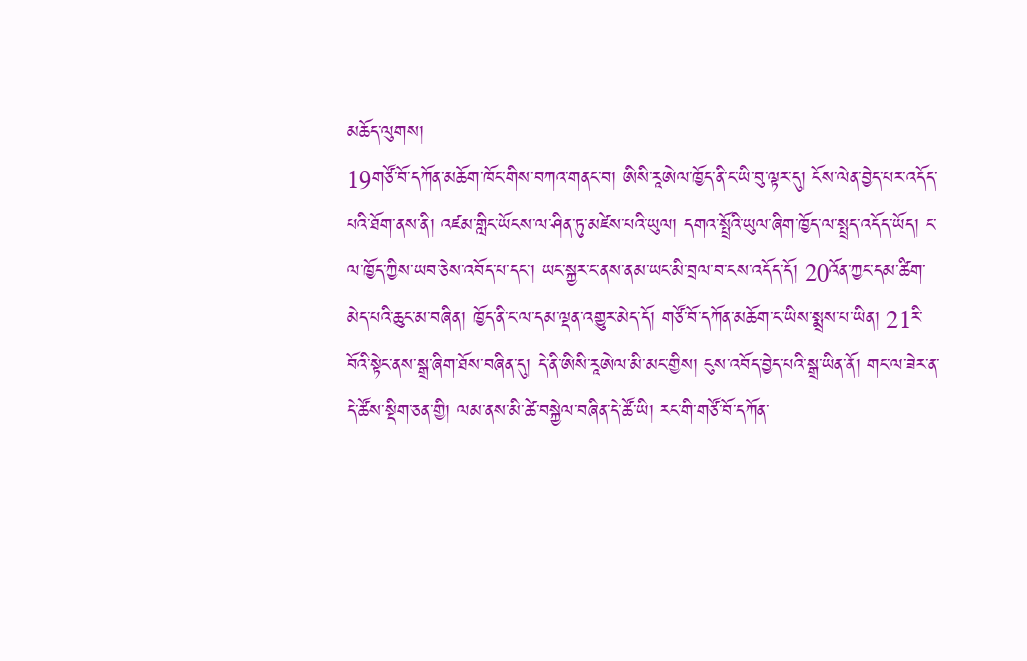མཆོད་ལུགས།
19གཙོ་བོ་དཀོན་མཆོག་ཁོང་གིས་བཀའ་གནང་བ། ཨིསི་རཱཨེལ་ཁྱོད་ནི་ང་ཡི་བུ་ལྟར་དུ། ངོས་ལེན་བྱེད་པར་འདོད་པའི་ཐོག་ནས་ནི། འཛམ་གླིང་ཡོངས་ལ་ཤིན་ཏུ་མཛེས་པའི་ཡུལ། དགའ་སྤྲོའི་ཡུལ་ཞིག་ཁྱོད་ལ་སྤྲད་འདོད་ཡོད། ང་ལ་ཁྱོད་ཀྱིས་ཡབ་ཅེས་འབོད་པ་དང་། ཡང་སྐྱར་ང་ནས་ནམ་ཡང་མི་བྲལ་བ་ངས་འདོད་དོ། 20འོན་ཀྱང་དམ་ཚིག་མེད་པའི་ཆུང་མ་བཞིན། ཁྱོད་ནི་ང་ལ་དམ་ལྡན་འགྱུར་མེད་དོ། གཙོ་བོ་དཀོན་མཆོག་ང་ཡིས་སྨྲས་པ་ཡིན། 21རི་བོའི་སྟེང་ནས་སྒྲ་ཞིག་ཐོས་བཞིན་དུ། དེ་ནི་ཨིསི་རཱཨེལ་མི་མང་གྱིས། ངུས་འབོད་བྱེད་པའི་སྒྲ་ཡིན་ནོ། གང་ལ་ཟེར་ན་དེ་ཚོས་སྡིག་ཅན་གྱི། ལམ་ནས་མི་ཚེ་བསྐྱེལ་བཞིན་དེ་ཚོ་ཡི། རང་གི་གཙོ་བོ་དཀོན་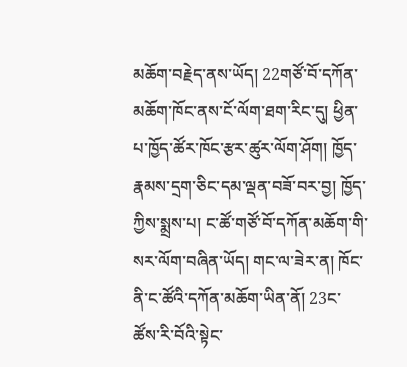མཆོག་བརྗེད་ནས་ཡོད། 22གཙོ་བོ་དཀོན་མཆོག་ཁོང་ནས་ངོ་ལོག་ཐག་རིང་དུ། ཕྱིན་པ་ཁྱོད་ཚོར་ཁོང་རྩར་ཚུར་ལོག་ཤོག། ཁྱོད་རྣམས་དྲག་ཅིང་དམ་ལྡན་བཟོ་བར་བྱ། ཁྱོད་ཀྱིས་སྨྲས་པ། ང་ཚོ་གཙོ་བོ་དཀོན་མཆོག་གི་སར་ལོག་བཞིན་ཡོད། གང་ལ་ཟེར་ན། ཁོང་ནི་ང་ཚོའི་དཀོན་མཆོག་ཡིན་ནོ། 23ང་ཚོས་རི་བོའི་སྟེང་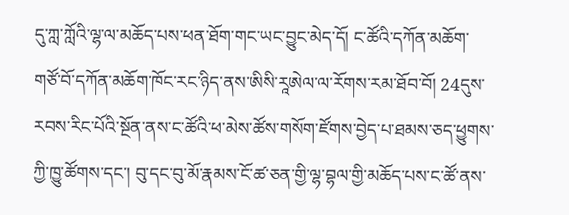དུ་ཀླ་ཀློའི་ལྷ་ལ་མཆོད་པས་ཕན་ཐོག་གང་ཡང་བྱུང་མེད་དོ། ང་ཚོའི་དཀོན་མཆོག་གཙོ་བོ་དཀོན་མཆོག་ཁོང་རང་ཉིད་ནས་ཨིསི་རཱཨེལ་ལ་རོགས་རམ་ཐོབ་བོ། 24དུས་རབས་རིང་པོའི་སྔོན་ནས་ང་ཚོའི་ཕ་མེས་ཚོས་གསོག་ཛོགས་བྱེད་པ་ཐམས་ཅད་ཕྱུགས་ཀྱི་ཁྱུ་ཚོགས་དང་། བུ་དང་བུ་མོ་རྣམས་ངོ་ཚ་ཅན་གྱི་ལྷ་བྷལ་གྱི་མཆོད་པས་ང་ཚོ་ནས་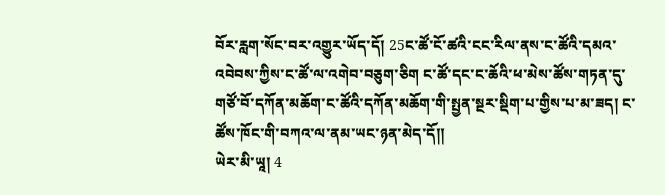བོར་རླག་སོང་བར་འགྱུར་ཡོད་དོ། 25ང་ཚོ་ངོ་ཚའི་ངང་རིལ་ནས་ང་ཚོའི་དམའ་འབེབས་ཀྱིས་ང་ཚོ་ལ་འགེབ་བཅུག་ཅིག ང་ཚོ་དང་ང་ཆོའི་ཕ་མེས་ཚོས་གཏན་དུ་གཙོ་བོ་དཀོན་མཆོག་ང་ཚོའི་དཀོན་མཆོག་གི་སྤྱན་སྔར་སྡིག་པ་གྱིས་པ་མ་ཟད། ང་ཚོས་ཁོང་གི་བཀའ་ལ་ནམ་ཡང་ཉན་མེད་དོ༎
ཡེར་མི་ཡཱ། 4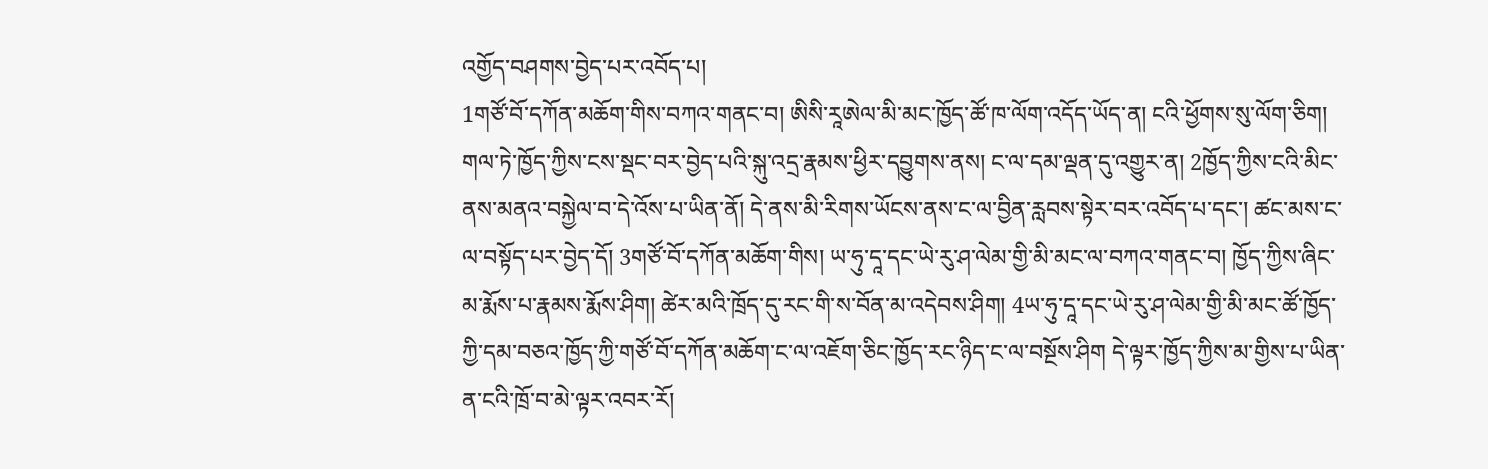འགྱོད་བཤགས་བྱེད་པར་འབོད་པ།
1གཙོ་བོ་དཀོན་མཆོག་གིས་བཀའ་གནང་བ། ཨིསི་རཱཨེལ་མི་མང་ཁྱོད་ཚོ་ཁ་ལོག་འདོད་ཡོད་ན། ངའི་ཕྱོགས་སུ་ལོག་ཅིག། གལ་ཏེ་ཁྱོད་ཀྱིས་ངས་སྡང་བར་བྱེད་པའི་སྐུ་འདྲ་རྣམས་ཕྱིར་དབྱུགས་ནས། ང་ལ་དམ་ལྡན་དུ་འགྱུར་ན། 2ཁྱོད་ཀྱིས་ངའི་མིང་ནས་མནའ་བསྐྱེལ་བ་དེ་འོས་པ་ཡིན་ནོ། དེ་ནས་མི་རིགས་ཡོངས་ནས་ང་ལ་བྱིན་རླབས་སྟེར་བར་འབོད་པ་དང་། ཚང་མས་ང་ལ་བསྟོད་པར་བྱེད་དོ། 3གཙོ་བོ་དཀོན་མཆོག་གིས། ཡ་ཧུ་དཱ་དང་ཡེ་རུ་ཤ་ལེམ་གྱི་མི་མང་ལ་བཀའ་གནང་བ། ཁྱོད་ཀྱིས་ཞིང་མ་རྨོས་པ་རྣམས་རྨོས་ཤིག། ཚེར་མའི་ཁྲོད་དུ་རང་གི་ས་བོན་མ་འདེབས་ཤིག། 4ཡ་ཧུ་དཱ་དང་ཡེ་རུ་ཤ་ལེམ་གྱི་མི་མང་ཚོ་ཁྱོད་ཀྱི་དམ་བཅའ་ཁྱོད་ཀྱི་གཙོ་བོ་དཀོན་མཆོག་ང་ལ་འཇོག་ཅིང་ཁྱོད་རང་ཉིད་ང་ལ་བསྔོས་ཤིག དེ་ལྟར་ཁྱོད་ཀྱིས་མ་གྱིས་པ་ཡིན་ན་ངའི་ཁྲོ་བ་མེ་ལྟར་འབར་རོ།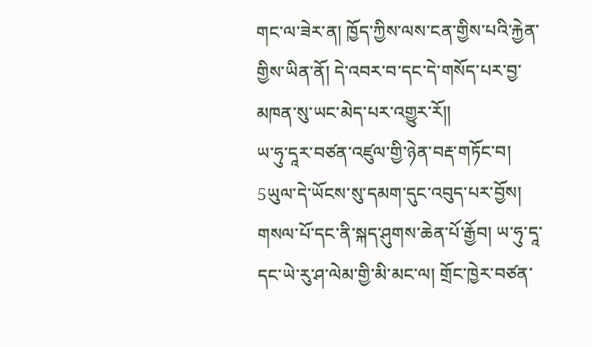གང་ལ་ཟེར་ན། ཁྱོད་ཀྱིས་ལས་ངན་གྱིས་པའི་རྐྱེན་གྱིས་ཡིན་ནོ། དེ་འབར་བ་དང་དེ་གསོད་པར་བྱ་མཁན་སུ་ཡང་མེད་པར་འགྱུར་རོ༎
ཡ་ཧུ་དཱར་བཙན་འཛུལ་གྱི་ཉེན་བརྡ་གཏོང་བ།
5ཡུལ་དེ་ཡོངས་སུ་དམག་དུང་འབུད་པར་བྱོས། གསལ་པོ་དང་ནི་སྐད་ཤུགས་ཆེན་པོ་རྒྱོབ། ཡ་ཧུ་དཱ་དང་ཡེ་རུ་ཤ་ལེམ་གྱི་མི་མང་ལ། གྲོང་ཁྱེར་བཙན་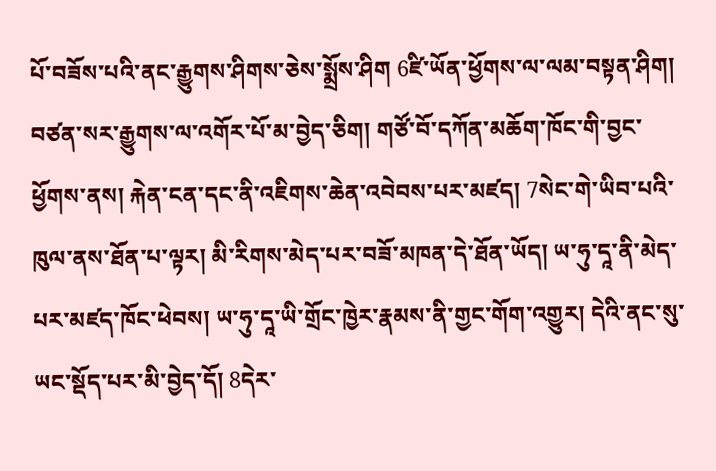པོ་བཟོས་པའི་ནང་རྒྱུགས་ཤིགས་ཅེས་སྨྲོས་ཤིག 6ཛི་ཡོན་ཕྱོགས་ལ་ལམ་བསྟན་ཤིག། བཙན་སར་རྒྱུགས་ལ་འགོར་པོ་མ་བྱེད་ཅིག། གཙོ་བོ་དཀོན་མཆོག་ཁོང་གི་བྱང་ཕྱོགས་ནས། རྐེན་ངན་དང་ནི་འཇིགས་ཆེན་འབེབས་པར་མཛད། 7སེང་གེ་ཡིབ་པའི་ཁུལ་ནས་ཐོན་པ་ལྟར། མི་རིགས་མེད་པར་བཟོ་མཁན་དེ་ཐོན་ཡོད། ཡ་ཧུ་དཱ་ནི་མེད་པར་མཛད་ཁོང་ཕེབས། ཡ་ཧུ་དཱ་ཡི་གྲོང་ཁྱེར་རྣམས་ནི་གྱང་གོག་འགྱུར། དེའི་ནང་སུ་ཡང་སྡོད་པར་མི་བྱེད་དོ། 8དེར་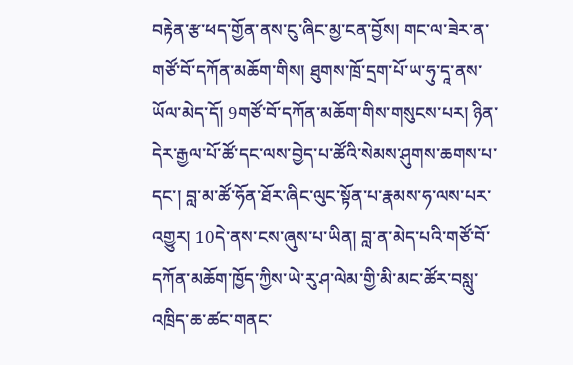བརྟེན་རྩ་ཕད་གྱོན་ནས་ངུ་ཞིང་མྱ་ངན་བྱོས། གང་ལ་ཟེར་ན་གཙོ་བོ་དཀོན་མཆོག་གིས། ཐུགས་ཁྲོ་དྲག་པོ་ཡ་ཧུ་དཱ་ནས་ཡོལ་མེད་དོ། 9གཙོ་བོ་དཀོན་མཆོག་གིས་གསུངས་པར། ཉིན་དེར་རྒྱལ་པོ་ཚོ་དང་ལས་བྱེད་པ་ཚོའི་སེམས་ཤུགས་ཆགས་པ་དང་། བླ་མ་ཚོ་ཧོན་ཐོར་ཞིང་ལུང་སྟོན་པ་རྣམས་ཧ་ལས་པར་འགྱུར། 10དེ་ནས་ངས་ཞུས་པ་ཡིན། བླ་ན་མེད་པའི་གཙོ་བོ་དཀོན་མཆོག་ཁྱོད་ཀྱིས་ཡེ་རུ་ཤ་ལེམ་གྱི་མི་མང་ཚོར་བསླུ་འཁྲིད་ཆ་ཚང་གནང་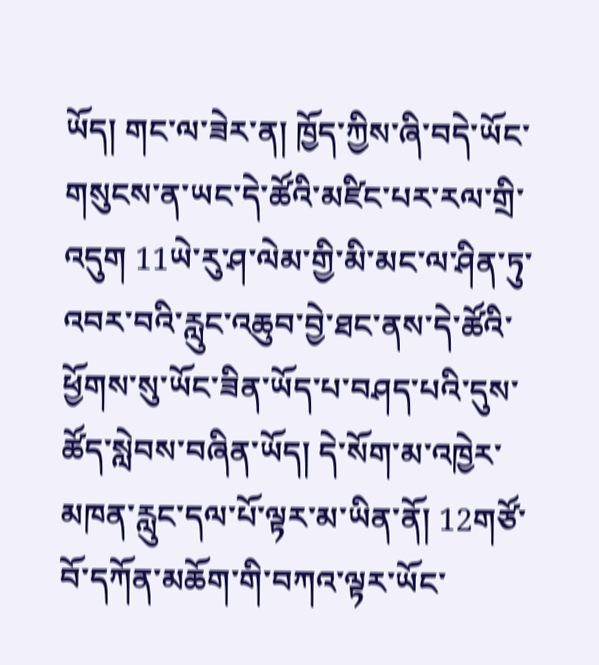ཡོད། གང་ལ་ཟེར་ན། ཁྱོད་ཀྱིས་ཞི་བདེ་ཡོང་གསུངས་ན་ཡང་དེ་ཚོའི་མཛིང་པར་རལ་གྲི་འདུག 11ཡེ་རུ་ཤ་ལེམ་གྱི་མི་མང་ལ་ཤིན་ཏུ་འབར་བའི་རླུང་འཆུབ་བྱེ་ཐང་ནས་དེ་ཚོའི་ཕྱོགས་སུ་ཡོང་ཟིན་ཡོད་པ་བཤད་པའི་དུས་ཚོད་སླེབས་བཞིན་ཡོད། དེ་སོག་མ་འཁྱེར་མཁན་རླུང་དལ་པོ་ལྟར་མ་ཡིན་ནོ། 12གཙོ་བོ་དཀོན་མཆོག་གི་བཀའ་ལྟར་ཡོང་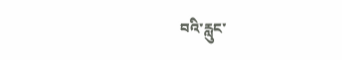བའི་རླུང་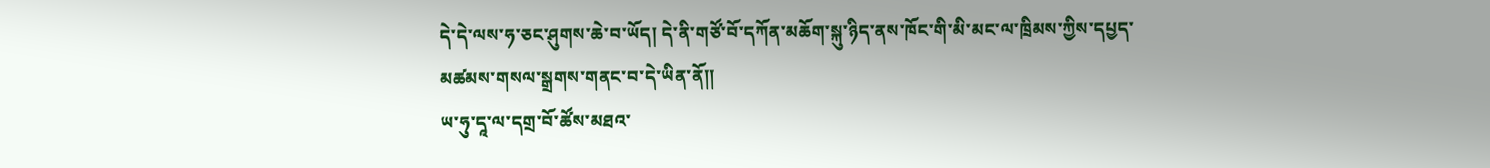དེ་དེ་ལས་ཧ་ཅང་ཤུགས་ཆེ་བ་ཡོད། དེ་ནི་གཙོ་བོ་དཀོན་མཆོག་སྐུ་ཉིད་ནས་ཁོང་གི་མི་མང་ལ་ཁྲིམས་ཀྱིས་དཔྱད་མཚམས་གསལ་སྒྲགས་གནང་བ་དེ་ཡིན་ནོ༎
ཡ་ཧུ་དཱ་ལ་དགྲ་བོ་ཚོས་མཐའ་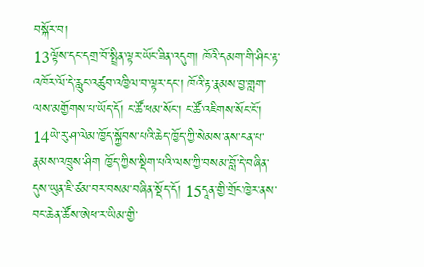བསྐོར་བ།
13ལྟོས་དང་དགྲ་བོ་སྤྲིན་ལྟར་ཡོང་ཟིན་འདུག། ཁོའི་དམག་གི་ཤིང་རྟ་འཁོར་ལོ་དེ་རླུང་འཚུབ་འཁྱིལ་བ་ལྟར་དང་། ཁོའི་རྟ་རྣམས་བྱ་གླག་ལས་མགྱོགས་པ་ཡོད་དོ། ང་ཚོ་ཕམ་སོང་། ང་ཚོ་འཇིགས་སོང་ངོ་། 14ཡེ་རུ་ཤ་ལེམ་ཁྱོད་སྐྱོབས་པའི་ཆེད་ཁྱོད་ཀྱི་སེམས་ནས་ངན་པ་རྣམས་འཁྲུས་ཤིག ཁྱོད་ཀྱིས་སྡིག་པའི་ལས་ཀྱི་བསམ་བློ་དེ་བཞིན་དུས་ཡུན་ཇི་ཙམ་བར་བསམ་བཞིན་སྡོད་དོ། 15དཱན་གྱི་གྲོང་ཁྱེར་ནས་བང་ཆེན་ཚོས་ཨེཕ་ར་ཡིམ་གྱི་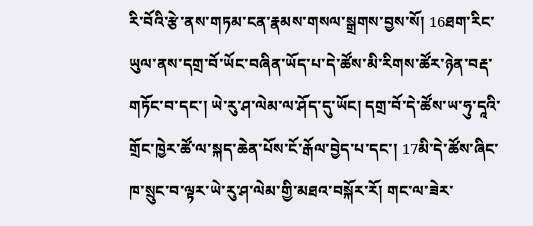རི་བོའི་རྩེ་ནས་གཏམ་ངན་རྣམས་གསལ་སྒྲགས་བྱས་སོ། 16ཐག་རིང་ཡུལ་ནས་དགྲ་བོ་ཡོང་བཞིན་ཡོད་པ་དེ་ཚོས་མི་རིགས་ཚོར་ཉེན་བརྡ་གཏོང་བ་དང་། ཡེ་རུ་ཤ་ལེམ་ལ་ཤོད་དུ་ཡོང། དགྲ་བོ་དེ་ཚོས་ཡ་ཧུ་དཱའི་གྲོང་ཁྱེར་ཚོ་ལ་སྐད་ཆེན་པོས་ངོ་རྒོལ་བྱེད་པ་དང་། 17མི་དེ་ཚོས་ཞིང་ཁ་སྲུང་བ་ལྟར་ཡེ་རུ་ཤ་ལེམ་གྱི་མཐའ་བསྐོར་རོ། གང་ལ་ཟེར་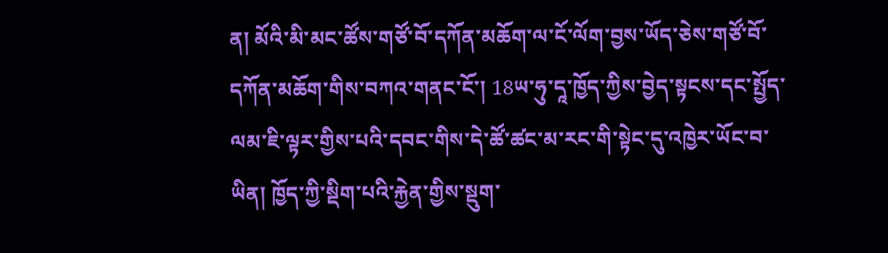ན། མོའི་མི་མང་ཚོས་གཙོ་བོ་དཀོན་མཆོག་ལ་ངོ་ལོག་བྱས་ཡོད་ཅེས་གཙོ་བོ་དཀོན་མཆོག་གིས་བཀའ་གནང་ངོ་། 18ཡ་ཧུ་དཱ་ཁྱོད་ཀྱིས་བྱེད་སྟངས་དང་སྤྱོད་ལམ་ཇི་ལྟར་གྱིས་པའི་དབང་གིས་དེ་ཚོ་ཚང་མ་རང་གི་སྟེང་དུ་འཁྱེར་ཡོང་བ་ཡིན། ཁྱོད་ཀྱི་སྡིག་པའི་རྐྱེན་གྱིས་སྡུག་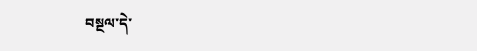བསྔལ་དེ་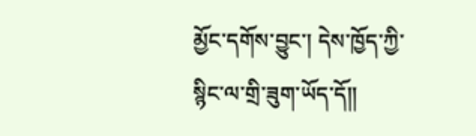མྱོང་དགོས་བྱུང་། དེས་ཁྱོད་ཀྱི་སྙིང་ལ་གྲི་ཟུག་ཡོད་དོ༎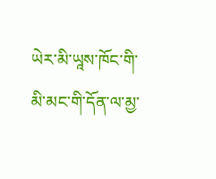ཡེར་མི་ཡཱས་ཁོང་གི་མི་མང་གི་དོན་ལ་མྱ་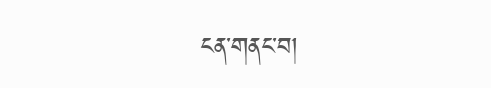ངན་གནང་བ།